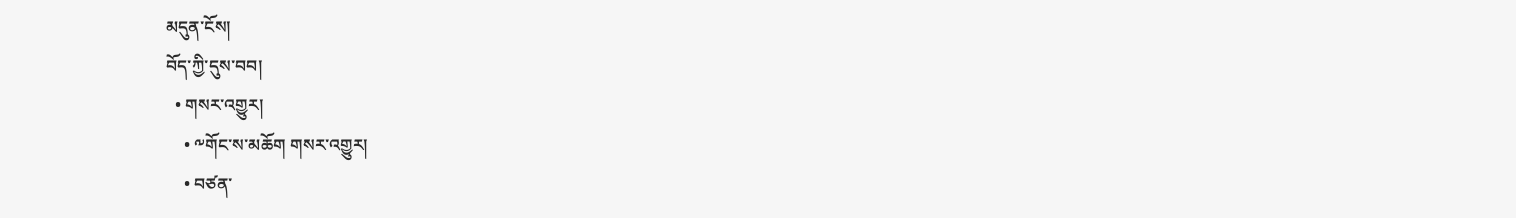མདུན་ངོས།
བོད་ཀྱི་དུས་བབ།
  • གསར་འགྱུར།
    • ༸གོང་ས་མཆོག གསར་འགྱུར།
    • བཙན་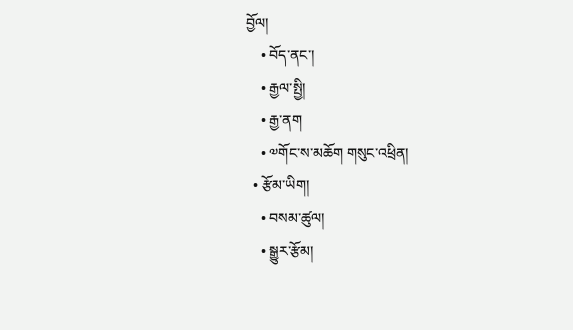བྱོལ།
    • བོད་ནང་།
    • རྒྱལ་སྤྱི།
    • རྒྱ་ནག
    • ༧གོང་ས་མཆོག གསུང་འཕྲིན།
  • རྩོམ་ཡིག།
    • བསམ་ཚུལ།
    • སྒྱུར་རྩོམ།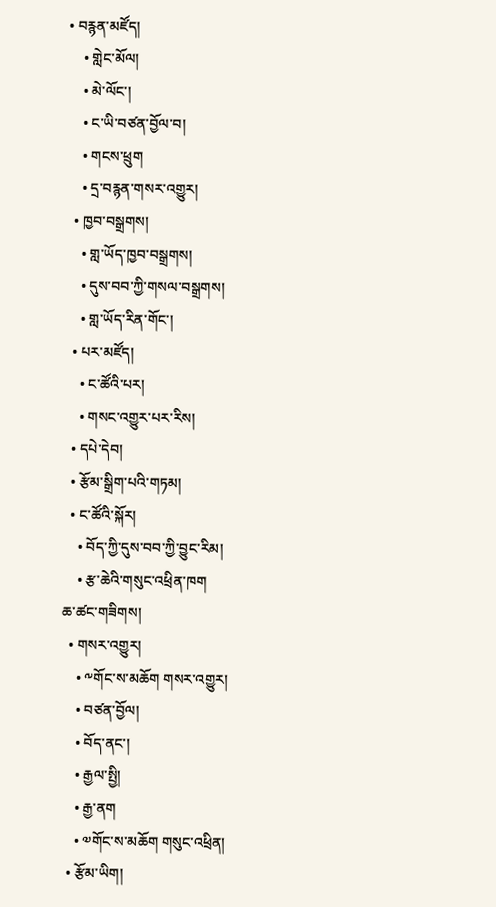• བརྙན་མཛོད།
    • གླེང་མོལ།
    • མེ་ལོང་།
    • ང་ཡི་བཙན་བྱོལ་བ།
    • གངས་ཕྲུག
    • དྲ་བརྙན་གསར་འགྱུར།
  • ཁྱབ་བསྒྲགས།
    • གླ་ཡོད་ཁྱབ་བསྒྲགས།
    • དུས་བབ་ཀྱི་གསལ་བསྒྲགས།
    • གླ་ཡོད་རིན་གོང་།
  • པར་མཛོད།
    • ང་ཚོའི་པར།
    • གསང་འགྱུར་པར་རིས།
  • དཔེ་དེབ།
  • རྩོམ་སྒྲིག་པའི་གཏམ།
  • ང་ཚོའི་སྐོར།
    • བོད་ཀྱི་དུས་བབ་ཀྱི་བྱུང་རིམ།
    • རྩ་ཆེའི་གསུང་འཕྲིན་ཁག
ཆ་ཚང་གཟིགས།
  • གསར་འགྱུར།
    • ༸གོང་ས་མཆོག གསར་འགྱུར།
    • བཙན་བྱོལ།
    • བོད་ནང་།
    • རྒྱལ་སྤྱི།
    • རྒྱ་ནག
    • ༧གོང་ས་མཆོག གསུང་འཕྲིན།
  • རྩོམ་ཡིག།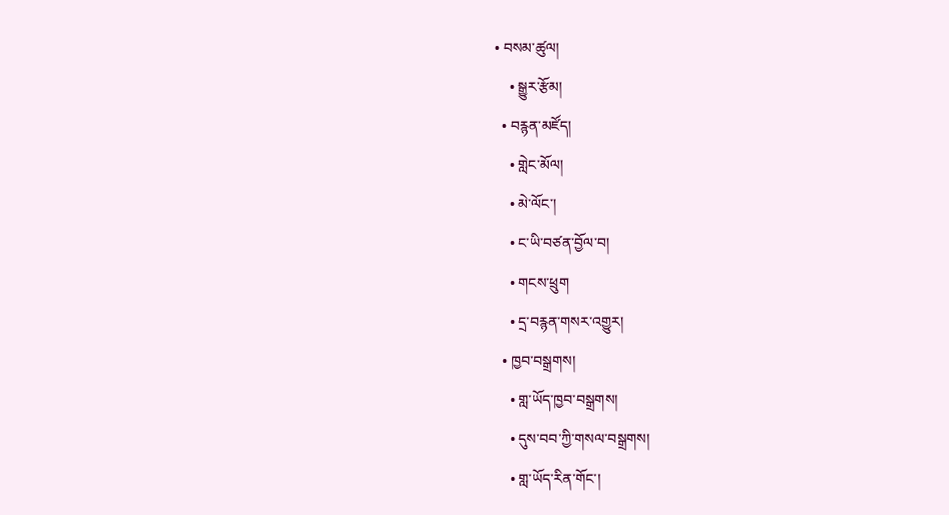• བསམ་ཚུལ།
    • སྒྱུར་རྩོམ།
  • བརྙན་མཛོད།
    • གླེང་མོལ།
    • མེ་ལོང་།
    • ང་ཡི་བཙན་བྱོལ་བ།
    • གངས་ཕྲུག
    • དྲ་བརྙན་གསར་འགྱུར།
  • ཁྱབ་བསྒྲགས།
    • གླ་ཡོད་ཁྱབ་བསྒྲགས།
    • དུས་བབ་ཀྱི་གསལ་བསྒྲགས།
    • གླ་ཡོད་རིན་གོང་།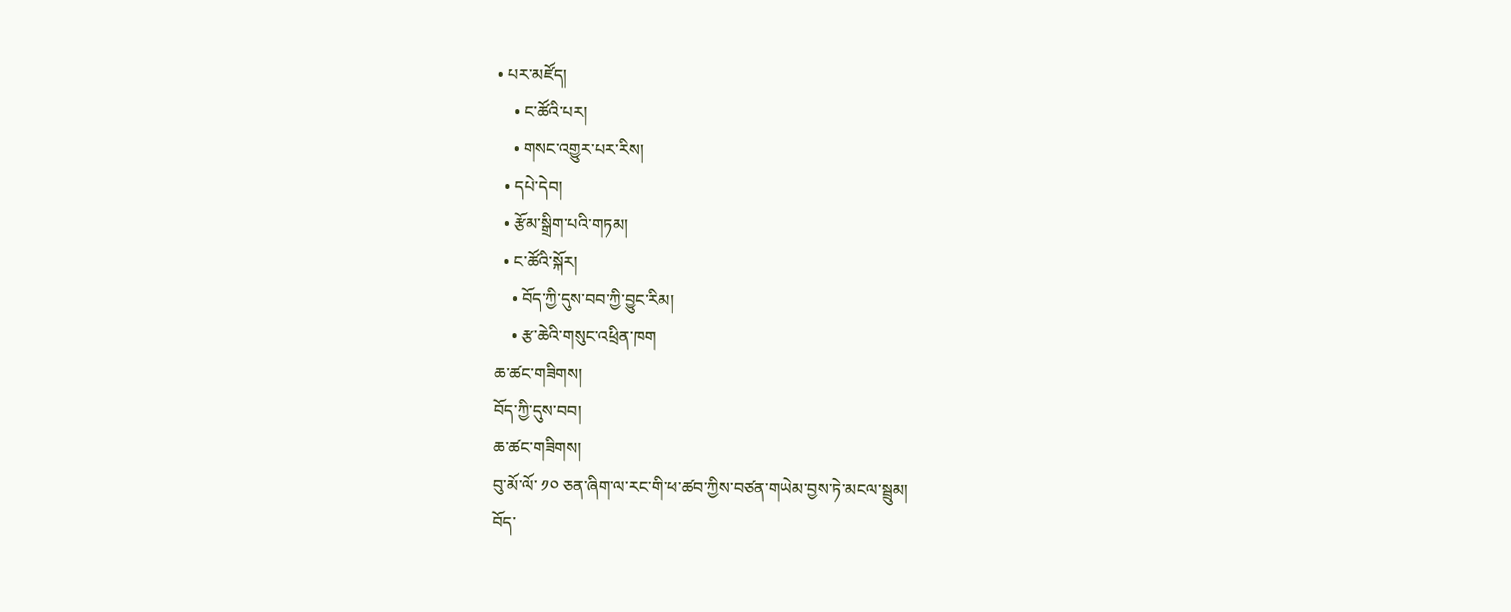• པར་མཛོད།
    • ང་ཚོའི་པར།
    • གསང་འགྱུར་པར་རིས།
  • དཔེ་དེབ།
  • རྩོམ་སྒྲིག་པའི་གཏམ།
  • ང་ཚོའི་སྐོར།
    • བོད་ཀྱི་དུས་བབ་ཀྱི་བྱུང་རིམ།
    • རྩ་ཆེའི་གསུང་འཕྲིན་ཁག
ཆ་ཚང་གཟིགས།
བོད་ཀྱི་དུས་བབ།
ཆ་ཚང་གཟིགས།
བུ་མོ་ལོ་ ༡༠ ཅན་ཞིག་ལ་རང་གི་ཕ་ཚབ་ཀྱིས་བཙན་གཡེམ་བྱས་ཏེ་མངལ་སྦྲུམ།
བོད་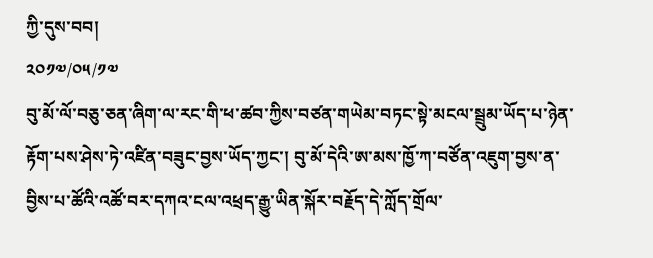ཀྱི་དུས་བབ།
༢༠༡༧/༠༥/༡༧
བུ་མོ་ལོ་བཅུ་ཅན་ཞིག་ལ་རང་གི་ཕ་ཚབ་ཀྱིས་བཙན་གཡེམ་བཏང་སྟེ་མངལ་སྦྲུམ་ཡོད་པ་ཉེན་རྟོག་པས་ཤེས་ཏེ་འཛིན་བཟུང་བྱས་ཡོད་ཀྱང་། བུ་མོ་དེའི་ཨ་མས་ཁྱོ་ཀ་བཙོན་འཇུག་བྱས་ན་བྱིས་པ་ཚོའི་འཚོ་བར་དཀའ་ངལ་འཕྲད་རྒྱུ་ཡིན་སྐོར་བརྗོད་དེ་ཀློད་གྲོལ་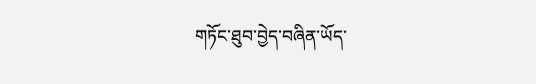གཏོང་ཐུབ་བྱེད་བཞིན་ཡོད་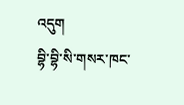འདུག
བྷི་བྷི་སི་གསར་ཁང་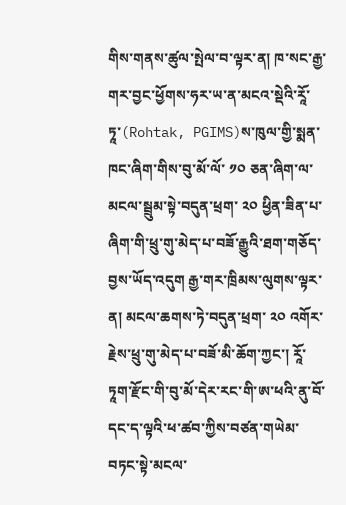གིས་གནས་ཚུལ་སྤེལ་བ་ལྟར་ན། ཁ་སང་རྒྱ་གར་བྱང་ཕྱོགས་ཧར་ཡ་ན་མངའ་སྡེའི་རཱོ་ཏཱ་(Rohtak, PGIMS)ས་ཁུལ་གྱི་སྨན་ཁང་ཞིག་གིས་བུ་མོ་ལོ་ ༡༠ ཅན་ཞིག་ལ་མངལ་སྦྲུམ་སྟེ་བདུན་ཕྲག་ ༢༠ ཕྱིན་ཟིན་པ་ཞིག་གི་ཕྲུ་གུ་མེད་པ་བཟོ་རྒྱུའི་ཐག་གཅོད་བྱས་ཡོད་འདུག རྒྱ་གར་ཁྲིམས་ལུགས་ལྟར་ན། མངལ་ཆགས་ཏེ་བདུན་ཕྲག་ ༢༠ འགོར་རྗེས་ཕྲུ་གུ་མེད་པ་བཟོ་མི་ཆོག་ཀྱང་། རཱོ་ཏཱག་རྫོང་གི་བུ་མོ་དེར་རང་གི་ཨ་ཕའི་ནུ་བོ་དང་ད་ལྟའི་ཕ་ཚབ་ཀྱིས་བཙན་གཡེམ་བཏང་སྟེ་མངལ་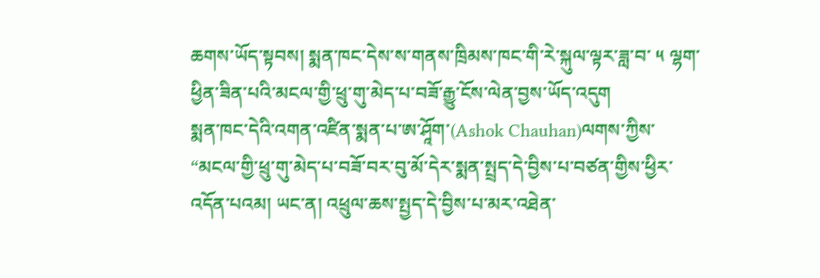ཆགས་ཡོད་སྟབས། སྨན་ཁང་དེས་ས་གནས་ཁྲིམས་ཁང་གི་རེ་སྐུལ་ལྟར་ཟླ་བ་ ༥ ལྷག་ཕྱིན་ཟིན་པའི་མངལ་གྱི་ཕྲུ་གུ་མེད་པ་བཟོ་རྒྱུ་ངོས་ལེན་བྱས་ཡོད་འདུག
སྨན་ཁང་དེའི་འགན་འཛིན་སྨན་པ་ཨ་ཤཱོག་(Ashok Chauhan)ལགས་ཀྱིས་ “མངལ་གྱི་ཕྲུ་གུ་མེད་པ་བཟོ་བར་བུ་མོ་དེར་སྨན་སྤྲད་དེ་བྱིས་པ་བཙན་གྱིས་ཕྱིར་འདོན་པའམ། ཡང་ན། འཕྲུལ་ཆས་སྤྱད་དེ་བྱིས་པ་མར་འཐེན་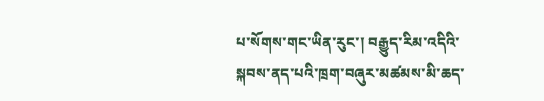པ་སོགས་གང་ཡིན་རུང་། བརྒྱུད་རིམ་འདིའི་སྐབས་ནད་པའི་ཁྲག་བཞུར་མཚམས་མི་ཆད་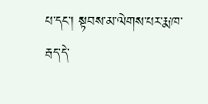པ་དང་། སྟབས་མ་ལེགས་པར་རྨ་ཁ་རྦད་དེ་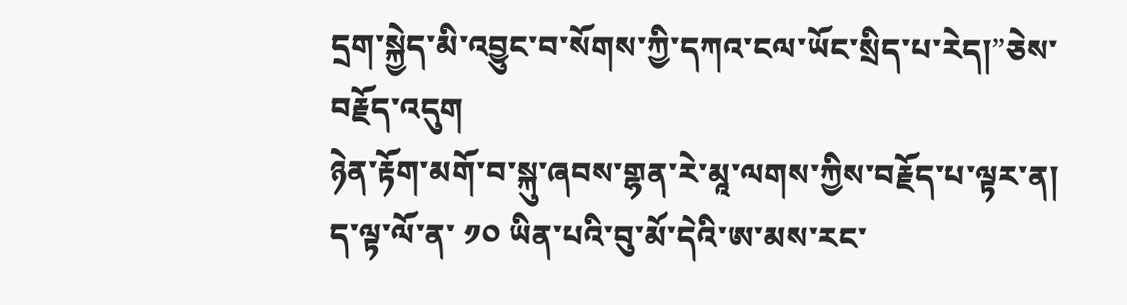དྲག་སྐྱེད་མི་འབྱུང་བ་སོགས་ཀྱི་དཀའ་ངལ་ཡོང་སྲིད་པ་རེད།”ཅེས་བརྗོད་འདུག
ཉེན་རྟོག་མགོ་བ་སྐུ་ཞབས་གྷན་རེ་མཱ་ལགས་ཀྱིས་བརྗོད་པ་ལྟར་ན། ད་ལྟ་ལོ་ན་ ༡༠ ཡིན་པའི་བུ་མོ་དེའི་ཨ་མས་རང་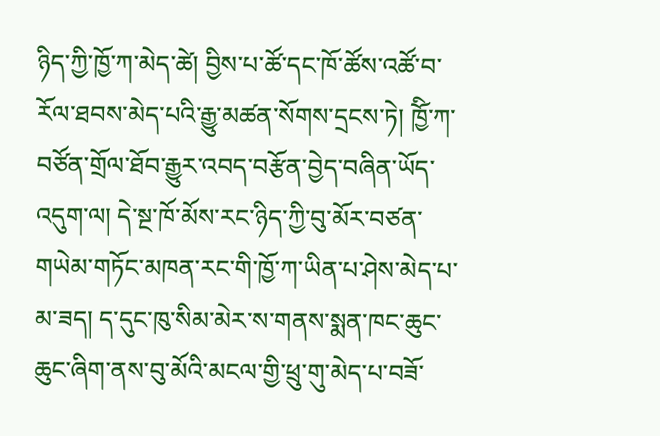ཉིད་ཀྱི་ཁྱོ་ཀ་མེད་ཚེ། བྱིས་པ་ཚོ་དང་ཁོ་ཚོས་འཚོ་བ་རོལ་ཐབས་མེད་པའི་རྒྱུ་མཚན་སོགས་དྲངས་ཏེ། ཁྱོི་ཀ་བཙོན་གྲོལ་ཐོབ་རྒྱུར་འབད་བརྩོན་བྱེད་བཞིན་ཡོད་འདུག་ལ། དེ་སྔ་ཁོ་མོས་རང་ཉིད་ཀྱི་བུ་མོར་བཙན་གཡེམ་གཏོང་མཁན་རང་གི་ཁྱོ་ཀ་ཡིན་པ་ཤེས་མེད་པ་མ་ཟད། ད་དུང་ཁུ་སིམ་མེར་ས་གནས་སྨན་ཁང་ཆུང་ཆུང་ཞིག་ནས་བུ་མོའི་མངལ་གྱི་ཕྲུ་གུ་མེད་པ་བཟོ་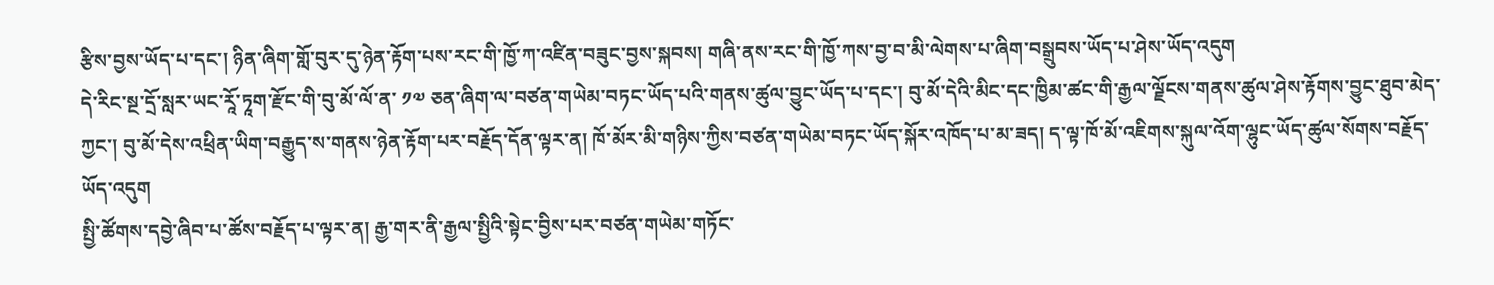རྩིས་བྱས་ཡོད་པ་དང་། ཉིན་ཞིག་གློ་བུར་དུ་ཉེན་རྟོག་པས་རང་གི་ཁྱོ་ཀ་འཛིན་བཟུང་བྱས་སྐབས། གཞི་ནས་རང་གི་ཁྱོ་ཀས་བྱ་བ་མི་ལེགས་པ་ཞིག་བསྒྲུབས་ཡོད་པ་ཤེས་ཡོད་འདུག
དེ་རིང་སྔ་དྲོ་སླར་ཡང་རཱོ་ཏཱག་རྫོང་གི་བུ་མོ་ལོ་ན་ ༡༧ ཅན་ཞིག་ལ་བཙན་གཡེམ་བཏང་ཡོད་པའི་གནས་ཚུལ་བྱུང་ཡོད་པ་དང་། བུ་མོ་དེའི་མིང་དང་ཁྱིམ་ཚང་གི་རྒྱལ་ལྗོངས་གནས་ཚུལ་ཤེས་རྟོགས་བྱུང་ཐུབ་མེད་ཀྱང་། བུ་མོ་དེས་འཕྲིན་ཡིག་བརྒྱུད་ས་གནས་ཉེན་རྟོག་པར་བརྗོད་དོན་ལྟར་ན། ཁོ་མོར་མི་གཉིས་ཀྱིས་བཙན་གཡེམ་བཏང་ཡོད་སྐོར་འཁོད་པ་མ་ཟད། ད་ལྟ་ཁོ་མོ་འཇིགས་སྐུལ་འོག་ལྷུང་ཡོད་ཚུལ་སོགས་བརྗོད་ཡོད་འདུག
སྤྱི་ཚོགས་དབྱེ་ཞིབ་པ་ཚོས་བརྗོད་པ་ལྟར་ན། རྒྱ་གར་ནི་རྒྱལ་སྤྱིའི་སྟེང་བྱིས་པར་བཙན་གཡེམ་གཏོང་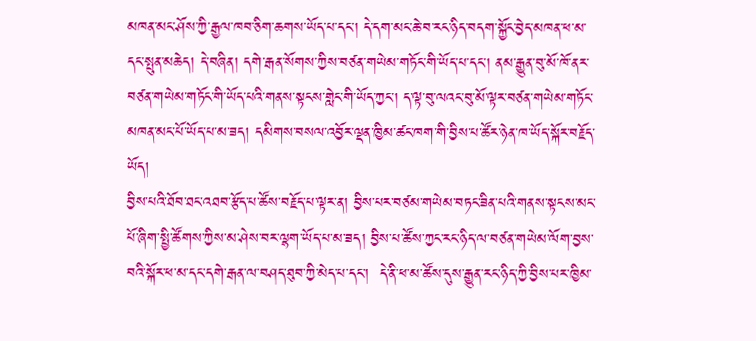མཁན་མང་ཤོས་ཀྱི་རྒྱལ་ཁབ་ཅིག་ཆགས་ཡོད་པ་དང་། དེ་དག་མང་ཆེ་བ་རང་ཉིད་བདག་སྐྱོང་བྱེད་མཁན་ཕ་མ་དང་སྤུན་མཆེད། དེ་བཞིན། དགེ་རྒན་སོགས་ཀྱིས་བཙན་གཡེམ་གཏོང་གི་ཡོད་པ་དང་། ནམ་རྒྱུན་བུ་མོ་ཁོ་ནར་བཙན་གཡེམ་གཏོང་གི་ཡོད་པའི་གནས་སྟངས་གླེང་གི་ཡོད་ཀྱང་། ད་ལྟ་བུ་ལའང་བུ་མོ་ལྟར་བཙན་གཡེམ་གཏོང་མཁན་མང་པོ་ཡོད་པ་མ་ཟད། དམིགས་བསལ་འབྱོར་ལྡན་ཁྱིམ་ཚང་ཁག་གི་བྱིས་པ་ཚོར་ཉེན་ཁ་ཡོད་སྐོར་བརྗོད་ཡོད།
བྱིས་པའི་ཐོབ་ཐང་འཐབ་རྩོད་པ་ཚོས་བརྗོད་པ་ལྟར་ན། བྱིས་པར་བཙམ་གཡེམ་བཏང་ཟིན་པའི་གནས་སྟངས་མང་པོ་ཞིག་སྤྱི་ཚོགས་ཀྱིས་མ་ཤེས་བར་ལྷག་ཡོད་པ་མ་ཟད། བྱིས་པ་ཚོས་ཀྱང་རང་ཉིད་ལ་བཙན་གཡེམ་ལོག་བྱས་བའི་སྐོར་ཕ་མ་དང་དགེ་རྒན་ལ་བཤད་ཐུབ་ཀྱི་མེད་པ་དང་།  དེ་ནི་ཕ་མ་ཚོས་དུས་རྒྱུན་རང་ཉིད་ཀྱི་བྱིས་པར་ཁྱིམ་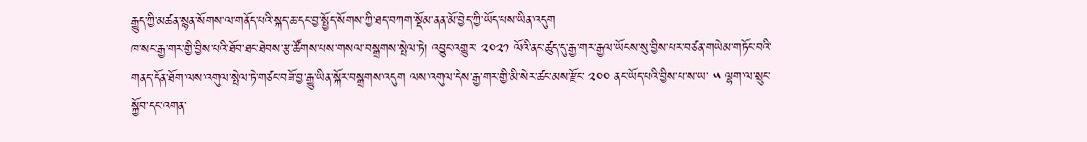རྒྱུད་ཀྱི་མཚན་སྙན་སོགས་ལ་གནོད་པའི་སྐད་ཆ་དང་བྱ་སྤྱོད་སོགས་ཀྱི་ཐད་བཀག་སྡོམ་ནན་མོ་བྱེད་ཀྱི་ཡོད་པས་ཡིན་འདུག
ཁ་སང་རྒྱ་གར་གྱི་བྱིས་པའི་ཐོབ་ཐང་ཐེབས་རྩ་ཚོགས་པས་གསལ་བསྒྲགས་སྤེལ་ཏེ། འབྱུང་འགྱུར་ ༢༠༢༡ ལོའི་ནང་ཚུད་དུ་རྒྱ་གར་རྒྱལ་ཡོངས་སུ་བྱིས་པར་བཙན་གཡེམ་གཏོང་བའི་གནད་དོན་ཐོག་ལས་འགུལ་སྤེལ་ཏེ་གཙང་བཟོ་བྱ་རྒྱུ་ཡིན་སྐོར་བསྒྲགས་འདུག ལས་འགུལ་དེས་རྒྱ་གར་གྱི་མི་སེར་ཚང་མས་རྫོང་ ༢༠༠ ནང་ཡོད་པའི་བྱིས་པ་ས་ཡ་ ༥ ལྷག་ལ་སྲུང་སྐྱོབ་དང་འགན་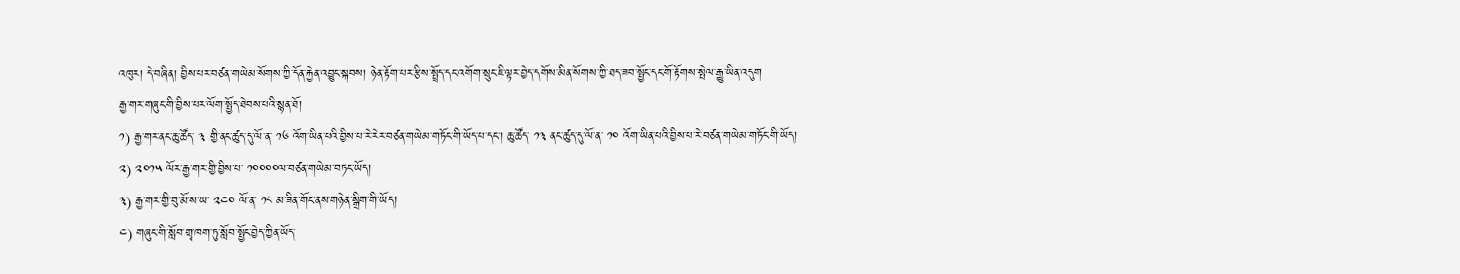འཁུར། དེ་བཞིན། བྱིས་པར་བཙན་གཡེམ་སོགས་ཀྱི་དོན་རྐྱེན་འབྱུང་སྐབས། ཉེན་རྟོག་པར་རྩིས་སྤྲོད་དང་འགོག་སྲུང་ཇི་ལྟར་བྱེད་དགོས་མིན་སོགས་ཀྱི་ཐད་ཟབ་སྤྱོང་དང་གོ་རྟོགས་སྤེལ་རྒྱུ་ཡིན་འདུག
རྒྱ་གར་གཞུང་གི་བྱིས་པར་ལོག་སྤྱོད་ཐེབས་པའི་སྙན་ཐོ།
༡) རྒྱ་གར་ནང་ཆུ་ཚོད་ ༣ གྱི་ནང་ཚུད་དུ་ལོ་ན་ ༡༦ འོག་ཡིན་པའི་བྱིས་པ་རེ་རེར་བཙན་གཡེམ་གཏོང་གི་ཡོད་པ་དང་། ཆུ་ཚོད་ ༡༣ ནང་ཚུད་དུ་ལོ་ན་ ༡༠ འོག་ཡིན་པའི་བྱིས་པ་རེ་བཙན་གཡེམ་གཏོང་གི་ཡོད།
༢) ༢༠༡༥ ལོར་རྒྱ་གར་གྱི་བྱིས་པ་ ༡༠༠༠༠ལ་བཙན་གཡེམ་བཏང་ཡོད།
༣) རྒྱ་གར་གྱི་བུ་མོ་ས་ཡ་ ༢༤༠ ལོ་ན་ ༡༨ མ་ཟིན་གོང་ནས་གཉེན་སྒྲིག་གི་ཡོད།
༤) གཞུང་གི་སློབ་གྲྭ་ཁག་ཏུ་སློབ་སྤྱོང་བྱེད་ཀྱིན་ཡོད་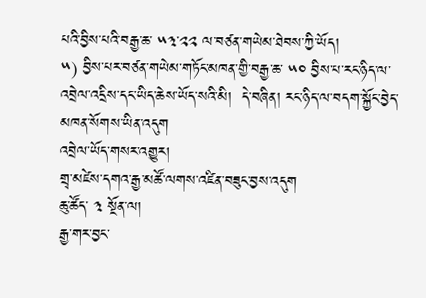པའི་བྱིས་པའི་བརྒྱ་ཆ་ ༥༣་༢༢ ལ་བཙན་གཡེམ་ཐེབས་ཀྱི་ཡོད།
༥) བྱིས་པར་བཙན་གཡེམ་གཏོང་མཁན་གྱི་བརྒྱ་ཆ་ ༥༠ བྱིས་པ་རང་ཉིད་ལ་འབྲེལ་འདྲིས་དང་ཡིད་ཆེས་ཡོད་སའི་མི།  དེ་བཞིན། རང་ཉིད་ལ་བདག་སྐྱོང་བྱེད་མཁན་སོགས་ཡིན་འདུག
འབྲེལ་ཡོད་གསར་འགྱུར།
གྲྭ་མཛེས་དགའ་རྒྱ་མཚོ་ལགས་འཛིན་བཟུང་བྱས་འདུག
ཆུ་ཚོད་ ༣ སྔོན་ལ།
རྒྱ་གར་བྱང་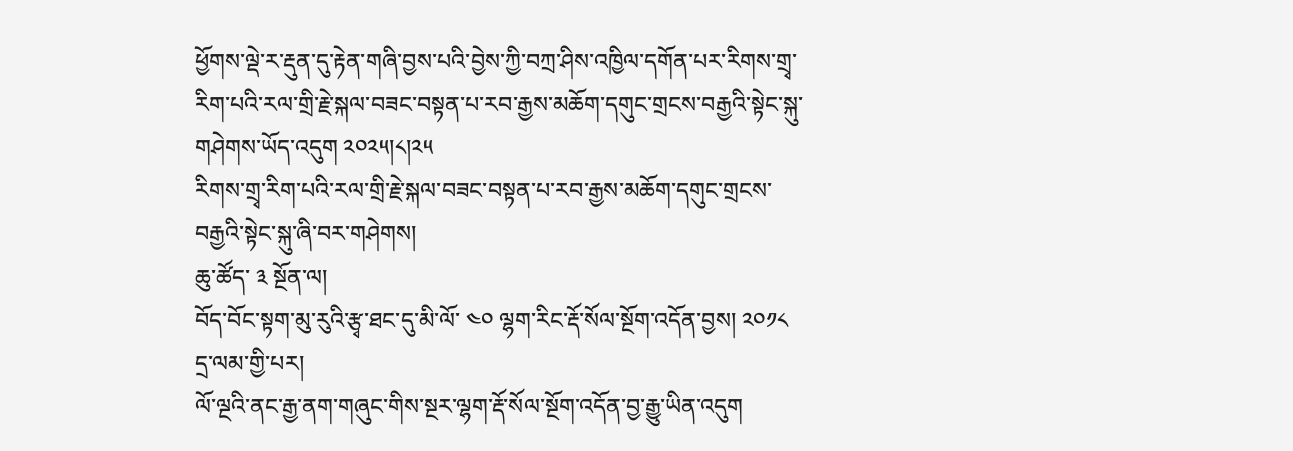ཕྱོགས་ལྡེ་ར་རྡུན་དུ་རྟེན་གཞི་བྱས་པའི་བྱེས་ཀྱི་བཀྲ་ཤིས་འཁྱིལ་དགོན་པར་རིགས་གྲྭ་རིག་པའི་རལ་གྲི་རྗེ་སྐལ་བཟང་བསྟན་པ་རབ་རྒྱས་མཆོག་དགུང་གྲངས་བརྒྱའི་སྟེང་སྐུ་གཤེགས་ཡོད་འདུག ༢༠༢༥།༨།༢༥
རིགས་གྲྭ་རིག་པའི་རལ་གྲི་རྗེ་སྐལ་བཟང་བསྟན་པ་རབ་རྒྱས་མཆོག་དགུང་གྲངས་བརྒྱའི་སྟེང་སྐུ་ཞི་བར་གཤེགས།
ཆུ་ཚོད་ ༣ སྔོན་ལ།
བོད་བོང་སྟག་མུ་རུའི་རྩྭ་ཐང་དུ་མི་ལོ་ ༤༠ ལྷག་རིང་རྡོ་སོལ་སྔོག་འདོན་བྱས། ༢༠༡༨ དྲ་ལམ་གྱི་པར།
ལོ་ལྔའི་ནང་རྒྱ་ནག་གཞུང་གིས་སྔར་ལྷག་རྡོ་སོལ་སྔོག་འདོན་བྱ་རྒྱུ་ཡིན་འདུག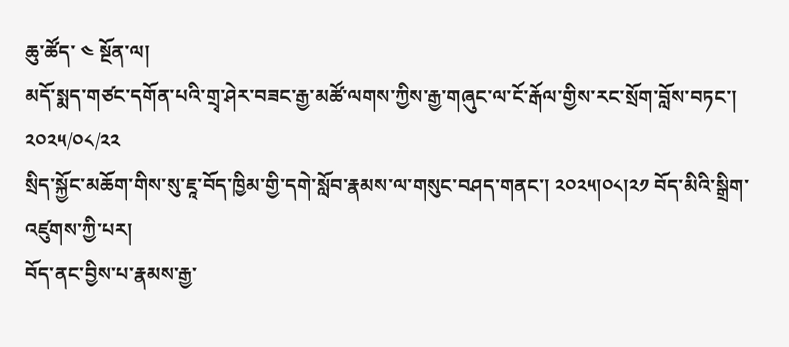ཆུ་ཚོད་ ༤ སྔོན་ལ།
མདོ་སྨད་གཙང་དགོན་པའི་གྲྭ་ཤེར་བཟང་རྒྱ་མཚོ་ལགས་ཀྱིས་རྒྱ་གཞུང་ལ་ངོ་རྒོལ་གྱིས་རང་སྲོག་བློས་བཏང་།
༢༠༢༥/༠༨/༢༢
སྲིད་སྐྱོང་མཆོག་གིས་སུ་ཇཱ་བོད་ཁྱིམ་གྱི་དགེ་སློབ་རྣམས་ལ་གསུང་བཤད་གནང་། ༢༠༢༥།༠༨།༢༡ བོད་མིའི་སྒྲིག་འཛུགས་ཀྱི་པར།
བོད་ནང་བྱིས་པ་རྣམས་རྒྱ་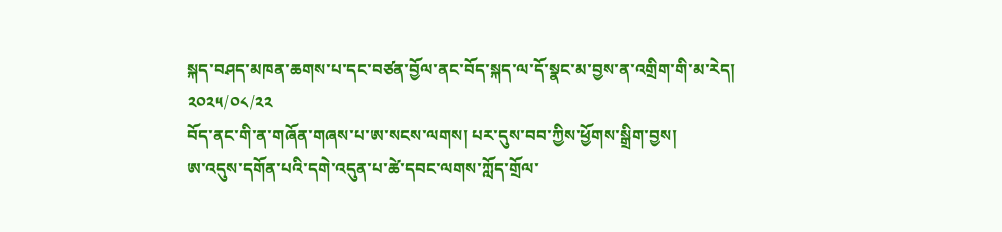སྐད་བཤད་མཁན་ཆགས་པ་དང་བཙན་བྱོལ་ནང་བོད་སྐད་ལ་དོ་སྣང་མ་བྱས་ན་འགྲིག་གི་མ་རེད།
༢༠༢༥/༠༨/༢༢
བོད་ནང་གི་ན་གཞོན་གཞས་པ་ཨ་སངས་ལགས། པར་དུས་བབ་ཀྱིས་ཕྱོགས་སྒྲིག་བྱས།
ཨ་འདུས་དགོན་པའི་དགེ་འདུན་པ་ཚེ་དབང་ལགས་ཀློད་གྲོལ་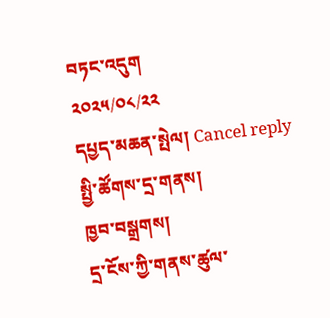བཏང་འདུག
༢༠༢༥/༠༨/༢༢
དཔྱད་མཆན་སྤེལ། Cancel reply
སྤྱི་ཚོགས་དྲ་གནས།
ཁྱབ་བསྒྲགས།
དྲ་ངོས་ཀྱི་གནས་ཚུལ་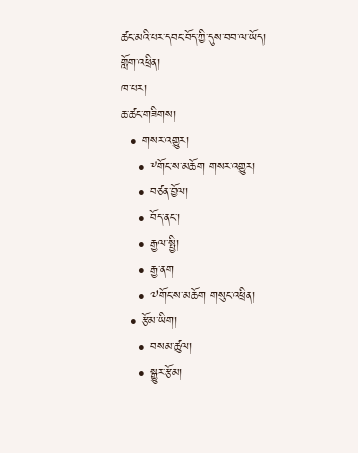ཚང་མའི་པར་དབང་བོད་ཀྱི་དུས་བབ་ལ་ཡོད།
གློག་འཕྲིན།
ཁ་པར།
ཆ་ཚང་གཟིགས།
  • གསར་འགྱུར།
    • ༸གོང་ས་མཆོག གསར་འགྱུར།
    • བཙན་བྱོལ།
    • བོད་ནང་།
    • རྒྱལ་སྤྱི།
    • རྒྱ་ནག
    • ༧གོང་ས་མཆོག གསུང་འཕྲིན།
  • རྩོམ་ཡིག།
    • བསམ་ཚུལ།
    • སྒྱུར་རྩོམ།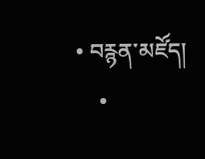• བརྙན་མཛོད།
    •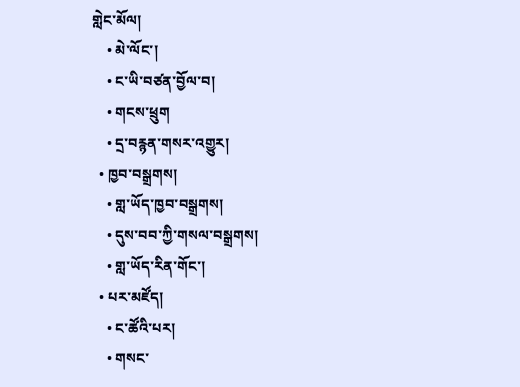གླེང་མོལ།
    • མེ་ལོང་།
    • ང་ཡི་བཙན་བྱོལ་བ།
    • གངས་ཕྲུག
    • དྲ་བརྙན་གསར་འགྱུར།
  • ཁྱབ་བསྒྲགས།
    • གླ་ཡོད་ཁྱབ་བསྒྲགས།
    • དུས་བབ་ཀྱི་གསལ་བསྒྲགས།
    • གླ་ཡོད་རིན་གོང་།
  • པར་མཛོད།
    • ང་ཚོའི་པར།
    • གསང་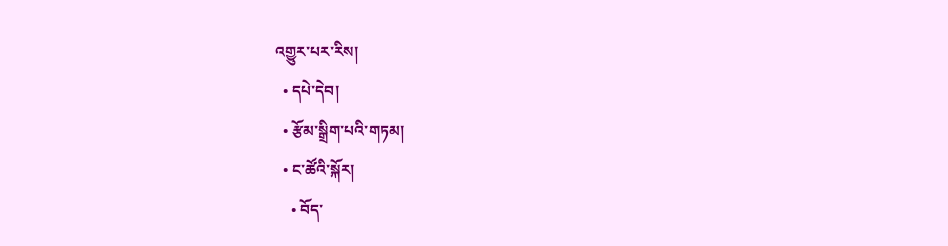འགྱུར་པར་རིས།
  • དཔེ་དེབ།
  • རྩོམ་སྒྲིག་པའི་གཏམ།
  • ང་ཚོའི་སྐོར།
    • བོད་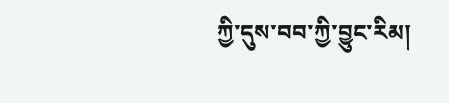ཀྱི་དུས་བབ་ཀྱི་བྱུང་རིམ།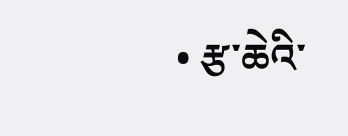• རྩ་ཆེའི་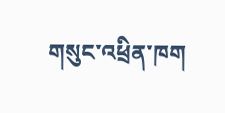གསུང་འཕྲིན་ཁག